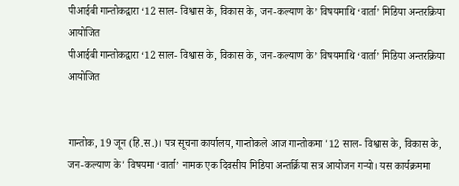पीआईबी गान्तोकद्वारा ‘12 साल- विश्वास के, विकास के, जन-कल्याण के’ विषयमाथि ‘वार्ता’ मिडिया अन्तरक्रिया आयोजित
पीआईबी गान्तोकद्वारा ‘12 साल- विश्वास के, विकास के, जन-कल्याण के’ विषयमाथि ‘वार्ता’ मिडिया अन्तरक्रिया आयोजित


गान्तोक, 19 जून (हि.स.)। पत्र सूचना कार्यालय, गान्तोकले आज गान्तोकमा '12 साल- विश्वास के, विकास के, जन-कल्याण के' विषयमा ‘वार्ता’ नामक एक दिवसीय मिडिया अन्तर्क्रिया सत्र आयोजन गऱ्यो। यस कार्यक्रममा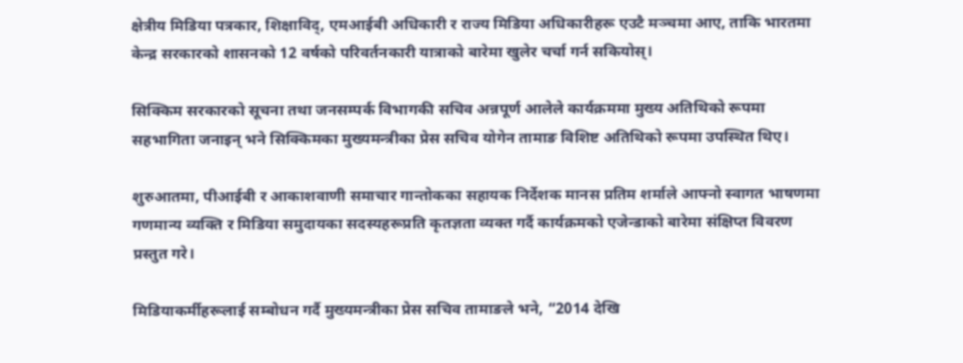क्षेत्रीय मिडिया पत्रकार, शिक्षाविद्, एमआईबी अधिकारी र राज्य मिडिया अधिकारीहरू एउटै मञ्चमा आए, ताकि भारतमा केन्द्र सरकारको शासनको 12 वर्षको परिवर्तनकारी यात्राको बारेमा खुलेर चर्चा गर्न सकियोस्।

सिक्किम सरकारको सूचना तथा जनसम्पर्क विभागकी सचिव अन्नपूर्ण आलेले कार्यक्रममा मुख्य अतिथिको रूपमा सहभागिता जनाइन् भने सिक्किमका मुख्यमन्त्रीका प्रेस सचिव योगेन तामाङ विशिष्ट अतिथिको रूपमा उपस्थित थिए।

शुरुआतमा, पीआईबी र आकाशवाणी समाचार गान्तोकका सहायक निर्देशक मानस प्रतिम शर्माले आफ्नो स्वागत भाषणमा गणमान्य व्यक्ति र मिडिया समुदायका सदस्यहरूप्रति कृतज्ञता व्यक्त गर्दै कार्यक्रमको एजेन्डाको बारेमा संक्षिप्त विवरण प्रस्तुत गरे।

मिडियाकर्मीहरूलाई सम्बोधन गर्दै मुख्यमन्त्रीका प्रेस सचिव तामाङले भने, “2014 देखि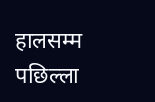हालसम्म पछिल्ला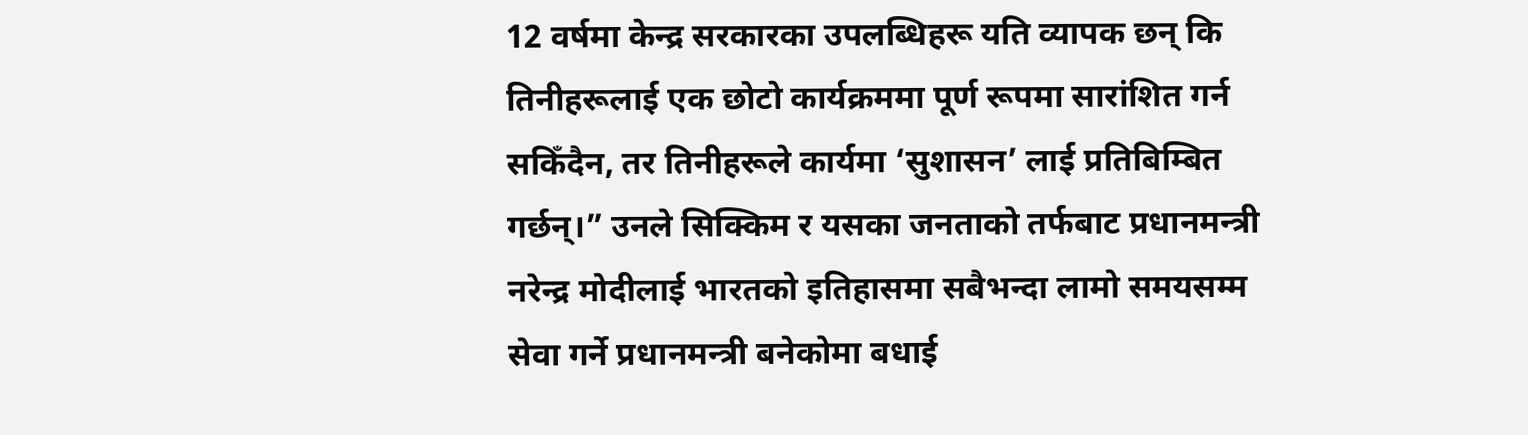12 वर्षमा केन्द्र सरकारका उपलब्धिहरू यति व्यापक छन् कि तिनीहरूलाई एक छोटो कार्यक्रममा पूर्ण रूपमा सारांशित गर्न सकिँदैन, तर तिनीहरूले कार्यमा ‘सुशासन’ लाई प्रतिबिम्बित गर्छन्।” उनले सिक्किम र यसका जनताको तर्फबाट प्रधानमन्त्री नरेन्द्र मोदीलाई भारतको इतिहासमा सबैभन्दा लामो समयसम्म सेवा गर्ने प्रधानमन्त्री बनेकोमा बधाई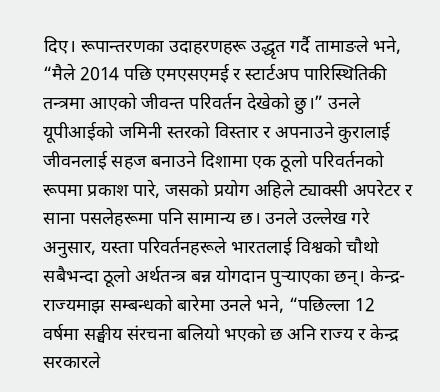दिए। रूपान्तरणका उदाहरणहरू उद्धृत गर्दै तामाङले भने, “मैले 2014 पछि एमएसएमई र स्टार्टअप पारिस्थितिकी तन्त्रमा आएको जीवन्त परिवर्तन देखेको छु।” उनले यूपीआईको जमिनी स्तरको विस्तार र अपनाउने कुरालाई जीवनलाई सहज बनाउने दिशामा एक ठूलो परिवर्तनको रूपमा प्रकाश पारे, जसको प्रयोग अहिले ट्याक्सी अपरेटर र साना पसलेहरूमा पनि सामान्य छ। उनले उल्लेख गरे अनुसार, यस्ता परिवर्तनहरूले भारतलाई विश्वको चौथो सबैभन्दा ठूलो अर्थतन्त्र बन्न योगदान पुऱ्याएका छन्। केन्द्र-राज्यमाझ सम्बन्धको बारेमा उनले भने, “पछिल्ला 12 वर्षमा सङ्घीय संरचना बलियो भएको छ अनि राज्य र केन्द्र सरकारले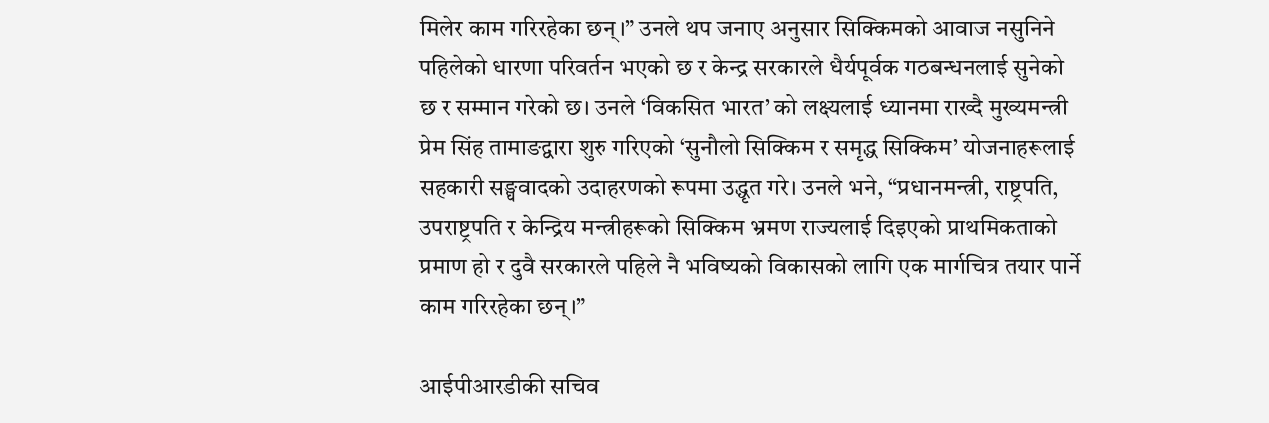मिलेर काम गरिरहेका छन्।” उनले थप जनाए अनुसार सिक्किमको आवाज नसुनिने पहिलेको धारणा परिवर्तन भएको छ र केन्द्र सरकारले धैर्यपूर्वक गठबन्धनलाई सुनेको छ र सम्मान गरेको छ। उनले ‘विकसित भारत’ को लक्ष्यलाई ध्यानमा राख्दै मुख्यमन्त्री प्रेम सिंह तामाङद्वारा शुरु गरिएको ‘सुनौलो सिक्किम र समृद्ध सिक्किम’ योजनाहरूलाई सहकारी सङ्घवादको उदाहरणको रूपमा उद्धृत गरे। उनले भने, “प्रधानमन्त्री, राष्ट्रपति, उपराष्ट्रपति र केन्द्रिय मन्त्रीहरूको सिक्किम भ्रमण राज्यलाई दिइएको प्राथमिकताको प्रमाण हो र दुवै सरकारले पहिले नै भविष्यको विकासको लागि एक मार्गचित्र तयार पार्ने काम गरिरहेका छन्।”

आईपीआरडीकी सचिव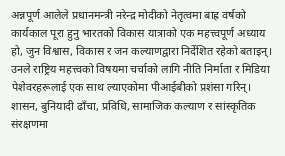अन्नपूर्ण आलेले प्रधानमन्त्री नरेन्द्र मोदीको नेतृत्वमा बाह्र वर्षको कार्यकाल पूरा हुनु भारतको विकास यात्राको एक महत्त्वपूर्ण अध्याय हो, जुन विश्वास, विकास र जन कल्याणद्वारा निर्देशित रहेको बताइन्। उनले राष्ट्रिय महत्त्वको विषयमा चर्चाको लागि नीति निर्माता र मिडिया पेशेवरहरूलाई एक साथ ल्याएकोमा पीआईबीको प्रशंसा गरिन्। शासन, बुनियादी ढाँचा, प्रविधि, सामाजिक कल्याण र सांस्कृतिक संरक्षणमा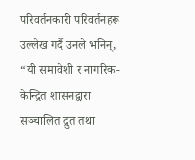परिवर्तनकारी परिवर्तनहरू उल्लेख गर्दै उनले भनिन्, “यी समावेशी र नागरिक-केन्द्रित शासनद्वारा सञ्चालित द्रुत तथा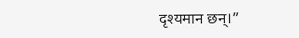दृश्यमान छन्।”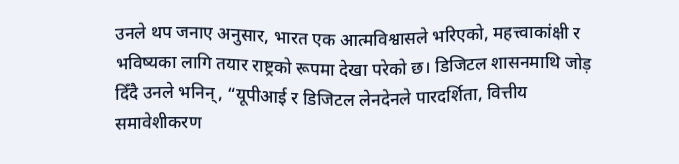उनले थप जनाए अनुसार, भारत एक आत्मविश्वासले भरिएको, महत्त्वाकांक्षी र भविष्यका लागि तयार राष्ट्रको रूपमा देखा परेको छ। डिजिटल शासनमाथि जोड़ दिँदै उनले भनिन्, “यूपीआई र डिजिटल लेनदेनले पारदर्शिता, वित्तीय समावेशीकरण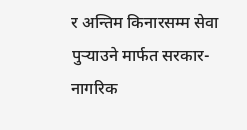र अन्तिम किनारसम्म सेवा पुऱ्याउने मार्फत सरकार-नागरिक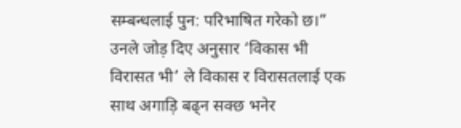सम्बन्धलाई पुन: परिभाषित गरेको छ।” उनले जोड़ दिए अनुसार ‘विकास भी विरासत भी’ ले विकास र विरासतलाई एक साथ अगाड़ि बढ्न सक्छ भनेर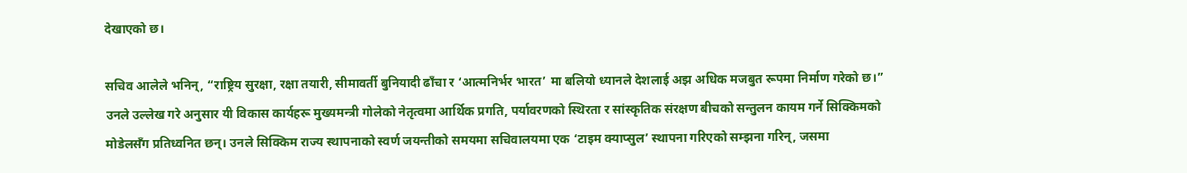देखाएको छ।

सचिव आलेले भनिन्, “राष्ट्रिय सुरक्षा, रक्षा तयारी, सीमावर्ती बुनियादी ढाँचा र ‘आत्मनिर्भर भारत’ मा बलियो ध्यानले देशलाई अझ अधिक मजबुत रूपमा निर्माण गरेको छ।” उनले उल्लेख गरे अनुसार यी विकास कार्यहरू मुख्यमन्त्री गोलेको नेतृत्वमा आर्थिक प्रगति, पर्यावरणको स्थिरता र सांस्कृतिक संरक्षण बीचको सन्तुलन कायम गर्ने सिक्किमको मोडेलसँग प्रतिध्वनित छन्। उनले सिक्किम राज्य स्थापनाको स्वर्ण जयन्तीको समयमा सचिवालयमा एक ‘टाइम क्याप्सुल’ स्थापना गरिएको सम्झना गरिन्, जसमा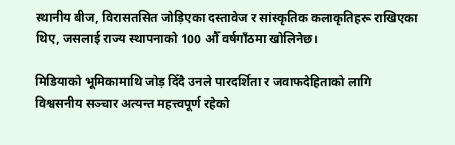स्थानीय बीज, विरासतसित जोड़िएका दस्तावेज र सांस्कृतिक कलाकृतिहरू राखिएका थिए, जसलाई राज्य स्थापनाको 100 औँ वर्षगाँठमा खोलिनेछ।

मिडियाको भूमिकामाथि जोड़ दिँदै उनले पारदर्शिता र जवाफदेहिताको लागि विश्वसनीय सञ्चार अत्यन्त महत्त्वपूर्ण रहेको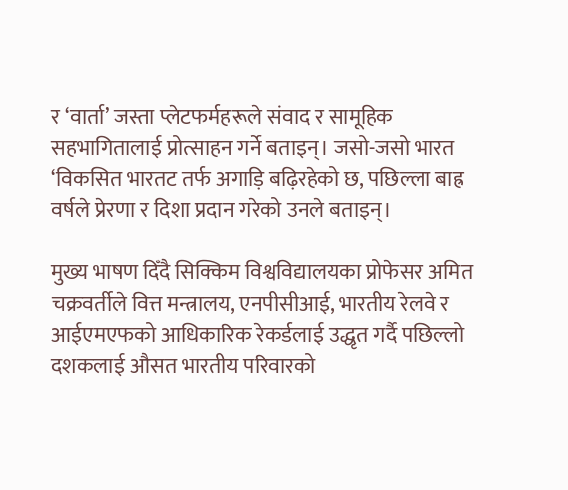र ‘वार्ता’ जस्ता प्लेटफर्महरूले संवाद र सामूहिक सहभागितालाई प्रोत्साहन गर्ने बताइन्। जसो-जसो भारत ‘विकसित भारतट तर्फ अगाड़ि बढ़िरहेको छ, पछिल्ला बाह्र वर्षले प्रेरणा र दिशा प्रदान गरेको उनले बताइन्।

मुख्य भाषण दिँदै सिक्किम विश्वविद्यालयका प्रोफेसर अमित चक्रवर्तीले वित्त मन्त्रालय, एनपीसीआई, भारतीय रेलवे र आईएमएफको आधिकारिक रेकर्डलाई उद्धृत गर्दै पछिल्लो दशकलाई औसत भारतीय परिवारको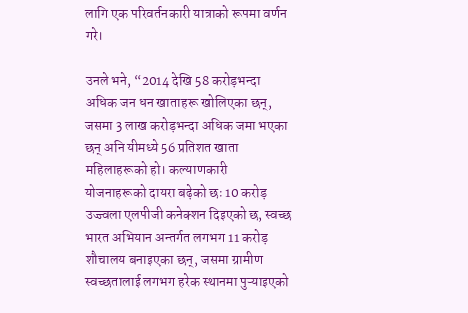लागि एक परिवर्तनकारी यात्राको रूपमा वर्णन गरे।

उनले भने, “2014 देखि 58 करोड़भन्दा अधिक जन धन खाताहरू खोलिएका छन्, जसमा 3 लाख करोड़भन्दा अधिक जमा भएका छन् अनि यीमध्ये 56 प्रतिशत खाता महिलाहरूको हो। कल्याणकारी योजनाहरूको दायरा बढ़ेको छः 10 करोड़ उज्ज्वला एलपीजी कनेक्शन दिइएको छ, स्वच्छ भारत अभियान अन्तर्गत लगभग 11 करोड़ शौचालय बनाइएका छन्, जसमा ग्रामीण स्वच्छतालाई लगभग हरेक स्थानमा पुऱ्याइएको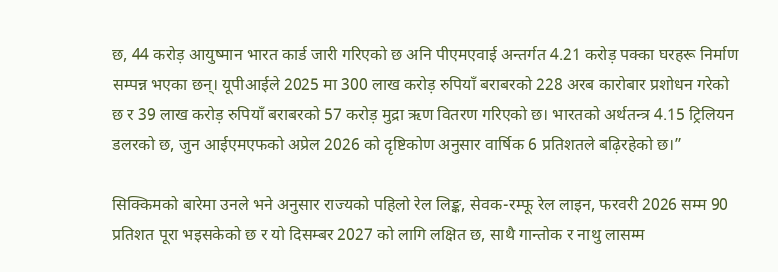छ, 44 करोड़ आयुष्मान भारत कार्ड जारी गरिएको छ अनि पीएमएवाई अन्तर्गत 4.21 करोड़ पक्का घरहरू निर्माण सम्पन्न भएका छन्। यूपीआईले 2025 मा 300 लाख करोड़ रुपियाँ बराबरको 228 अरब कारोबार प्रशोधन गरेको छ र 39 लाख करोड़ रुपियाँ बराबरको 57 करोड़ मुद्रा ऋण वितरण गरिएको छ। भारतको अर्थतन्त्र 4.15 ट्रिलियन डलरको छ, जुन आईएमएफको अप्रेल 2026 को दृष्टिकोण अनुसार वार्षिक 6 प्रतिशतले बढ़िरहेको छ।”

सिक्किमको बारेमा उनले भने अनुसार राज्यको पहिलो रेल लिङ्क, सेवक-रम्फू रेल लाइन, फरवरी 2026 सम्म 90 प्रतिशत पूरा भइसकेको छ र यो दिसम्बर 2027 को लागि लक्षित छ, साथै गान्तोक र नाथु लासम्म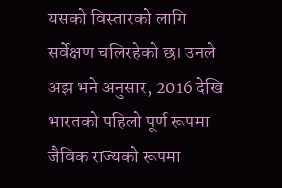यसको विस्तारको लागि सर्वेक्षण चलिरहेको छ। उनले अझ भने अनुसार, 2016 देखि भारतको पहिलो पूर्ण रूपमा जैविक राज्यको रूपमा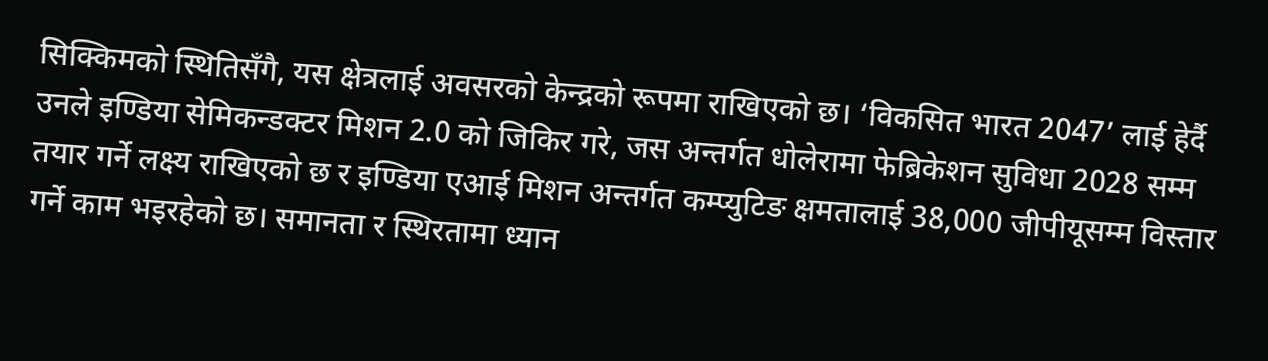सिक्किमको स्थितिसँगै, यस क्षेत्रलाई अवसरको केन्द्रको रूपमा राखिएको छ। ‘विकसित भारत 2047’ लाई हेर्दै उनले इण्डिया सेमिकन्डक्टर मिशन 2.0 को जिकिर गरे, जस अन्तर्गत धोलेरामा फेब्रिकेशन सुविधा 2028 सम्म तयार गर्ने लक्ष्य राखिएको छ र इण्डिया एआई मिशन अन्तर्गत कम्प्युटिङ क्षमतालाई 38,000 जीपीयूसम्म विस्तार गर्ने काम भइरहेको छ। समानता र स्थिरतामा ध्यान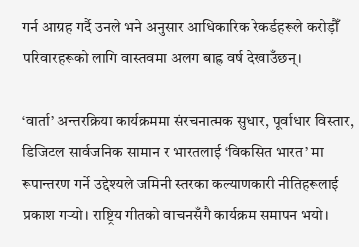गर्न आग्रह गर्दै उनले भने अनुसार आधिकारिक रेकर्डहरूले करोड़ौँ परिवारहरूको लागि वास्तवमा अलग बाह्र वर्ष देखाउँछन्।

‘वार्ता’ अन्तरक्रिया कार्यक्रममा संरचनात्मक सुधार, पूर्वाधार विस्तार, डिजिटल सार्वजनिक सामान र भारतलाई ‘विकसित भारत’ मा रूपान्तरण गर्ने उद्देश्यले जमिनी स्तरका कल्याणकारी नीतिहरूलाई प्रकाश गऱ्यो। राष्ट्रिय गीतको वाचनसँगै कार्यक्रम समापन भयो।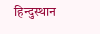हिन्दुस्थान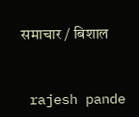समाचार / बिशाल


 rajesh pande